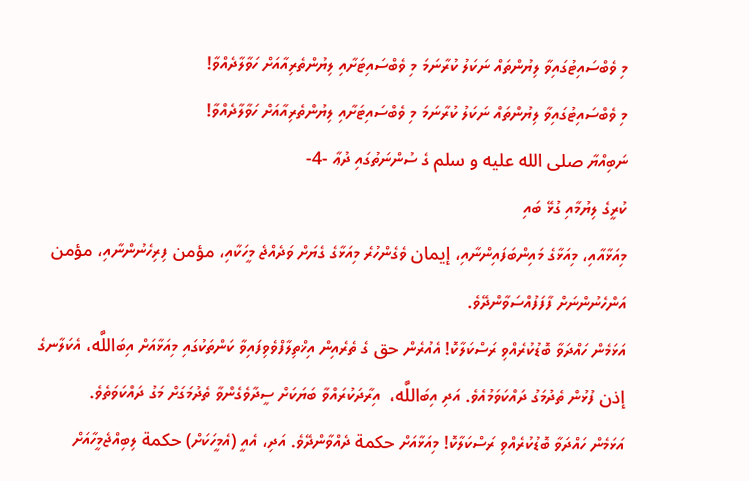މި ވެބްސައިޓުގައިވާ ލިޔުންތައް ނަކަލު ކުރާނަމަ މި ވެބްސައިޓަށާއި ލިޔުންތެރިއާއަށް ހަވާލާދެއްވާ!
މި ވެބްސައިޓުގައިވާ ލިޔުންތައް ނަކަލު ކުރާނަމަ މި ވެބްސައިޓަށާއި ލިޔުންތެރިއާއަށް ހަވާލާދެއްވާ!
ނަބިއްޔާ صلى الله عليه و سلم ގެ ސުންނަތުގައި ދުޢާ -4-
ކުރީގެ ލިޔުމާއި ގުޅޭ ބައި
މިއަޅާއާއި، މިއަޅާގެ މައިންބަފައިންނާއި، إيمان ވެގެންހުރެ މިއަޅާގެ ގެޔަށް ވަދެއްޖެ މީހަކާއި، مؤمن ފިރިހެނުންނާއި، مؤمن އަންހެނުންނަށް ފާފަފުއްސަވާންދޭވެ.
އަޅަމެން ހައްދަވާ ބޮޑުކުރެއްވި ރަސްކަލާކޮ! އެއުރެން حق ގެ ތެރެއިން އިޚްތިލާފްވެވިފައިވާ ކަންތަކުގައި މިއަޅާއަށް އިބަاللَّه، އެކަލާނގެ إذن ފުޅުން ތެދުމަގު ދައްކަވަމުއެވެ. އަދި އިބަاللَّه،  އިރާދަކުރައްވާ ބަޔަކަށް ސީދާވެގެންވާ ތެދުމަގަށް މަގު ދައްކަވަތެވެ.
އަޅަމެން ހައްދަވާ ބޮޑުކުރެއްވި ރަސްކަލާކޮ! މިއަޅާއަށް حكمة ދެއްވާންދޭވެ. އަދި، އެއީ (އެމީހަކަށް) حكمة ލިބިއްޖެމީހާއަށް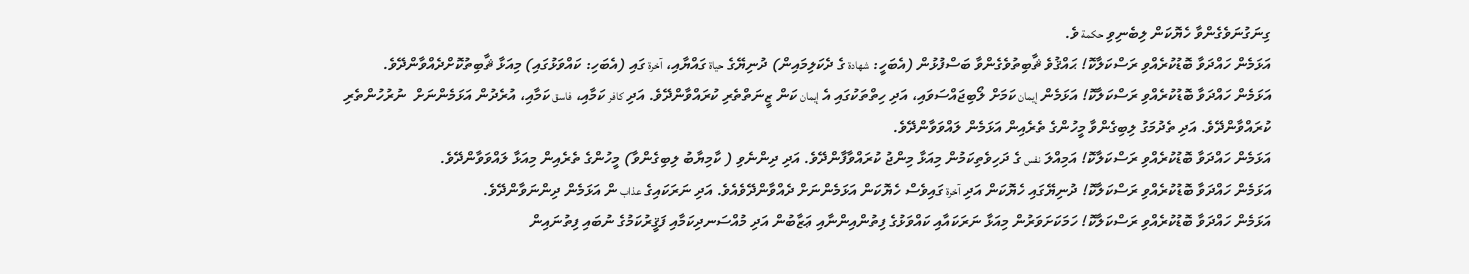ގިނަގުނަވެގެންވާ ހެޔޮކަން ލިބެނިވި حكمة ވެ.
އަޅަމެން ހައްދަވާ ބޮޑުކުރެއްވި ރަސްކަލާކޮ! ޙައްޤުވެ ޘާބިތުވެގެންވާ ބަސްފުޅުން (އެބަހީ: شهادة ގެ ދެކަލިމައިން) ދުނިޔޭގެ حياة ގައްޔާއި، آخرة ގައި (އެބަހި: ކައްވަޅުގައި) މިއަޅާ ޘާބިތުކޮށްދެއްވާންދޭވެ.
އަޅަމެން ހައްދަވާ ބޮޑުކުރެއްވި ރަސްކަލާކޮ! އަޅަމެން إيمان ކަމަށް ލޯބިޖައްސަވައި، އަދި ހިތްތަކުގައި އެ إيمان ކަން ޒީނަތްތެރި ކުރައްވާންދޭވެ. އަދި كافر ކަމާއި، فاسق ކަމާއި، އުރެދުން އަޅަމެންނަށް  ނުރުހުންތެރި ކުރައްވާންދޭވެ. އަދި ތެދުމަގު ލިބިގެންވާ މީހުންގެ ތެރެއިން އަޅަމެން ލައްވަވާންދޭވެ.
އަޅަމެން ހައްދަވާ ބޮޑުކުރެއްވި ރަސްކަލާކޮ! އަމިއްލަ نفس ގެ ދަހިވެތިކަމުން މިއަޅާ މިންޖު ކުރައްވާފާންދޭވެ. އަދި ދިންނެވި ( ކާމިޔާބު ލިބިގެންވާ) މީހުންގެ ތެރެއިން މިއަޅާ ލައްވަވާންދޭވެ.
އަޅަމެން ހައްދަވާ ބޮޑުކުރެއްވި ރަސްކަލާކޮ! ދުނިޔޭގައި ހެޔޮކަން އަދި آخرة ގައިވެސް ހެޔޮކަން އަޅަމެންނަށް ދެއްވާންދޭވެއެވެ. އަދި ނަރަކައިގެ عذاب ން އަޅަމެން ދިންނަވާންދޭވެ.
އަޅަމެން ހައްދަވާ ބޮޑުކުރެއްވި ރަސްކަލާކޮ! ހަމަކަށަވަރުން މިއަޅާ ނަރަކައާއި ކައްވަޅުގެ ފިތުންއިންނާއި ޢަޒާބުން އަދި މުއްސަނދިކަމާއި ފަޤީރުކަމުގެ ނުބައި ފިތުނައިން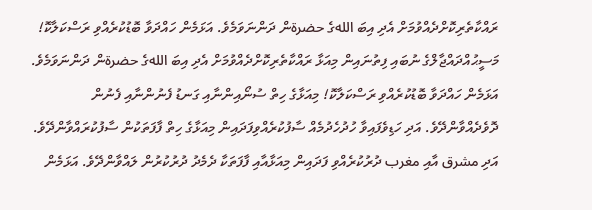ރައްކާތެރިކޮށްދެއްވުމަށް އެދި އިބަ اللهގެ حضرةން ދަންނަވަމެވެ. އަޅަމެން ހައްދަވާ ބޮޑުކުރެއްވި ރަސްކަލާކޮ! މަސީޙުއްދައްޖާލްގެ ނުބައި ފިތުނައިން މިއަޅާ ރައްކާތެރިކޮށްދެއްވުމަށް އެދި އިބަ اللهގެ حضرةން ދަންނަވަމެވެ.
އަޅަމެން ހައްދަވާ ބޮޑުކުރެއްވި ރަސްކަލާކޮ! މިއަޅާގެ ހިތް ސުނޯއިންނާއި ގަނޑު ފެނުންނާއި ފެނުން ދޮވެދެއްވާންދޭވެ. އަދި ހަޑިވެފައިވާ ހުދުހެދުމެއް ސާފުކުރެއްވިފަދައިން މިއަޅާގެ ހިތް ފާފަތަކުން ސާފުކުރައްވާންދޭވެ. އަދި مشرق އާއި مغرب ދުރުކުރެއްވި ފަދައިން މިއަޅާއާއި ފާފަތަކާ ދެމެދު ދުރުކުރުން ލައްވާންދޭވެ. އަޅަމެން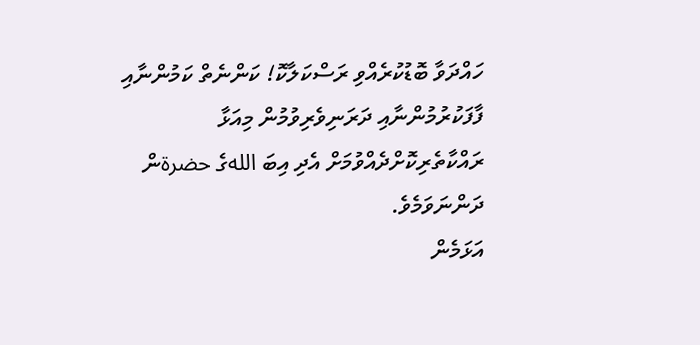ހައްދަވާ ބޮޑުކުރެއްވި ރަސްކަލާކޮ! ކަންނެތް ކަމުންނާއި ފާފަކުރުމުންނާއި ދަރަނިވެރިވުމުން މިއަޅާ ރައްކާތެރިކޮށްދެއްވުމަށް އެދި އިބަ اللهގެ حضرةން ދަންނަވަމެވެ.
އަޅަމެން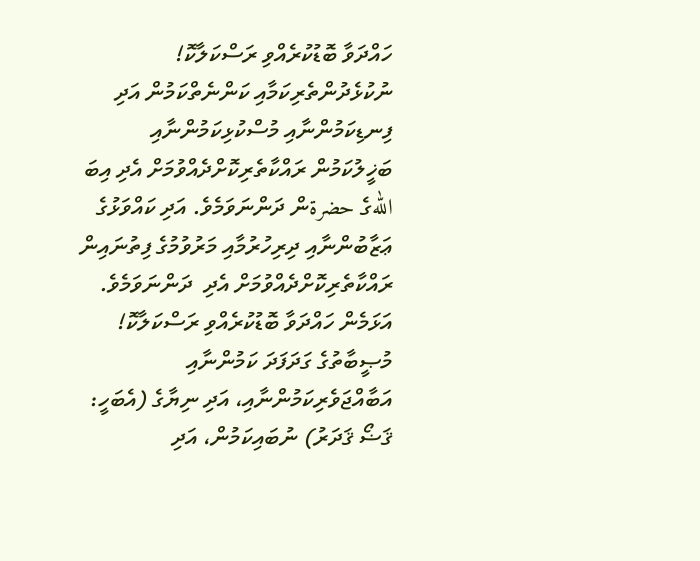ހައްދަވާ ބޮޑުކުރެއްވި ރަސްކަލާކޮ! ނުކުޅެދުންތެރިކަމާއި ކަންނެތްކަމުން އަދި ފިނޑިކަމުންނާއި މުސްކުޅިކަމުންނާއި ބަޚީލުކަމުން ރައްކާތެރިކޮށްދެއްވުމަށް އެދި އިބަ اللهގެ حضرةން ދަންނަވަމެވެ. އަދި ކައްވަޅުގެ ޢަޒާބުންނާއި ދިރިހުރުމާއި މަރުވުމުގެ ފިތުނައިން ރައްކާތެރިކޮށްދެއްވުމަށް އެދި  ދަންނަވަމެވެ.
އަޅަމެން ހައްދަވާ ބޮޑުކުރެއްވި ރަސްކަލާކޮ! މުޞީބާތުގެ ގަދަފަދަ ކަމުންނާއި އަބާއްޖަވެރިކަމުންނާއި، އަދި ނިޔާގެ (އެބަހީ: ޤަޟޯ ޤަދަރު) ނުބައިކަމުން، އަދި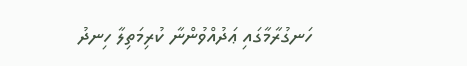ހަނގުރާމާގައި ޢަދުއްވުންނާ ކުރިމަތިލާ ހިނދު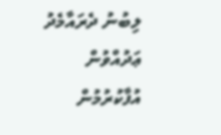ލިބުނު ދެރައާމެދު ޢަދުއްވުން އުފާކުރުމުން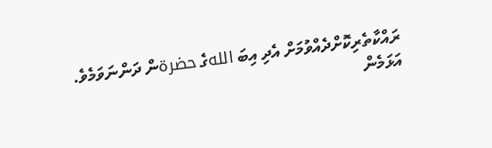ރައްކާތެރިކޮށްދެއްވުމަށް އެދި އިބަ اللهގެ حضرةން ދަންނަވަމެވެ.
އަޅަމެން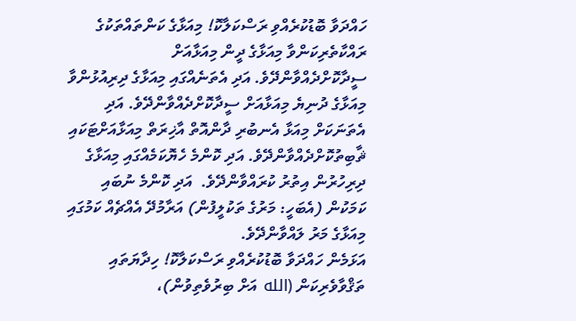ހައްދަވާ ބޮޑުކުރެއްވި ރަސްކަލާކޮ! މިއަޅާގެ ކަންތައްތަކުގެ ރައްކާތެރިކަންވާ މިއަޅާގެ ދީން މިއަޅާއަށް ސީދާކޮށްދެއްވާންދޭވެ. އަދި އެތަނެއްގައި މިއަޅާގެ ދިރިއުޅުންވާ މިއަޅާގެ ދުނިޔެ މިއަޅާއަށް ސީދާކޮށްދެއްވާންދޭވެ. އަދި އެތަނަކަށް މިއަޅާ އެނބުރި ދާންއޮތް އާޚިރަތް މިއަޅާއަށްޓަކައި ޘާބިތުކޮށްދެއްވާންދޭވެ. އަދި ކޮންމެ ހެޔޮކަމެއްގައި މިއަޅާގެ ދިރިހުރުން އިތުރު ކުރައްވާންދޭވެ.  އަދި ކޮންމެ ނުބައި ކަމަކުން (އެބަހީ: މަރުގެ ތަކުލީފުން) އަރާމުދޭ އެއްޗެއް ކަމުގައި މިއަޅާގެ މަރު ލައްވާންދޭވެ.
އަޅަމެން ހައްދަވާ ބޮޑުކުރެއްވި ރަސްކަލާކޮ! ހިދާޔަތައި  ތަޤްވާވެރިކަން (الله އަށް ބިރުވެތިވުން)،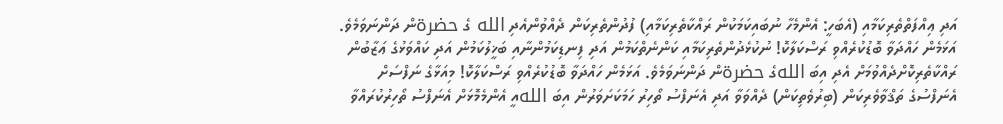އަދި ޢިއްފަތްތެރިކަމާއި (އެބަހީ: އެންމެހާ ނުބައިކަމަކުން ރައްކާތެރިކަމާއި) ފުދުންތެރިކަން ދެއްވުންއެދި الله ގެ حضرةން ދަންނަވަމެވެ.
އަޅަމެން ހައްދަވާ ބޮޑުކުރެއްވި ރަސްކަލާކޮ! ނުކުޅެދުންތެރިކަމާއި ކަންނެތްކަމުން އަދި ފިނޑިކަމުންނާއި ބަޚީލުކަމުން އަދި ކައްވަޅުގެ ޢަޒާބުން ރައްކާތެރިކޮށްދެއްވުމަށް އެދި އިބަ اللهގެ حضرةން ދަންނަވަމެވެ. އަޅަމެން ހައްދަވާ ބޮޑުކުރެއްވި ރަސްކަލާކޮ! މިއަޅާގެ ނަފްސަށް އެނަފްސުގެ ތަޤްވާވެރިކަން (ބިރުވެތިކަން) ދެއްވަވާ އަދި އެނަފްސު ތޯހިރު ހަމަކަށަވަރުން އިބަ اللهއީ އެންމެމޮޅަށް އެނަފްސު ތޯހިރުކުރައްވާ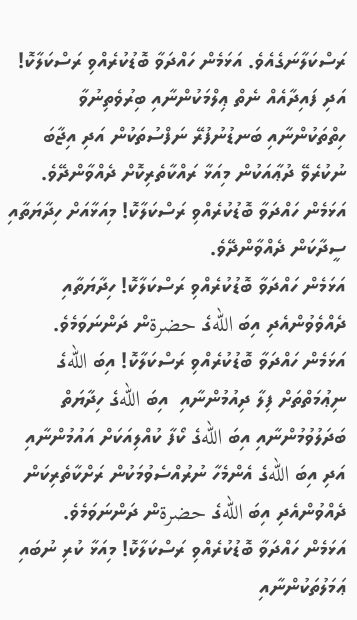ރަސްކަލާނަގެއެވެ. އަޅަމެން ހައްދަވާ ބޮޑުކުރެއްވި ރަސްކަލާކޮ! އަދި ފައިދާއެއް ނެތް ޢިލްމަކުންނާއި ބިރުވެތިނުވާ ހިތްތަކުންނާއި ބަނޑުނުފުރޭ ނަފްސުތަކުން އަދި އިޖާބަ ނުކުރެވޭ ދުޢާއަކުން މިއަޅާ ރައްކާތެރިކޮށް ދެއްވާންދޭވެ.
އަޅަމެން ހައްދަވާ ބޮޑުކުރެއްވި ރަސްކަލާކޮ! މިއަޅާއަށް ހިދާޔަތާއި ސީދާކަން ދެއްވާންދޭވެ.
އަޅަމެން ހައްދަވާ ބޮޑުކުރެއްވި ރަސްކަލާކޮ! ހިދާޔަތާއި ދެއްވެވުންއެދި އިބަ اللهގެ حضرةން ދަންނަވަމެވެ.
އަޅަމެން ހައްދަވާ ބޮޑުކުރެއްވި ރަސްކަލާކޮ! އިބަ اللهގެ ނިޢުމަތްތަށް ފިލާ ދިއުމުންނާއި  އިބަ اللهގެ ހިދާޔަތް ބަދަލުވުމުންނާއި އިބަ اللهގެ ކޯފާ ކުއްލިއަކަށް އައުމުންނާއި އަދި އިބަ اللهގެ އެންމެހާ ނުރުއްސެވުމަކުން ރަށްކާތެރިކަން ދެއްވުންއެދި އިބަ اللهގެ حضرةން ދަންނަވަމެވެ.
އަޅަމެން ހައްދަވާ ބޮޑުކުރެއްވި ރަސްކަލާކޮ! މިއަޅާ ކުރި ނުބައި ޢަމަލުތަކުންނާއި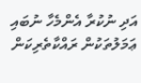އަދި ނުކުރާ އެންމެހާ ނުބައި ޢަމަލުތަކުން ރައްކާތެރިކަން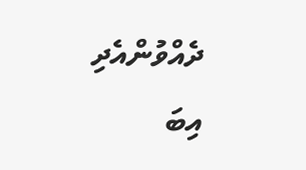ދެއްވުންއެދި އިބަ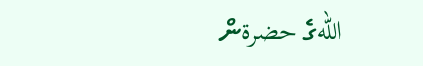اللهގެ حضرةން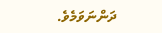ދަންނަވަމެވެ.